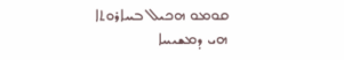ܩܘܡܘ ܗܟܝܠ ܒܚܐܪܘܬܐ ܗܝ ܕܡܫܝܚܐ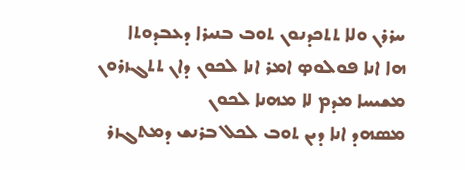ܚܪܪܢ ܘܠܐ ܬܬܟܕܢܘܢ ܬܘܒ ܒܢܝܪܐ ܕܥܒܕܘܬܐ
ܗܐ ܐܢܐ ܦܘܠܘܤ ܐܡܪ ܐܢܐ ܠܟܘܢ ܕܐܢ ܬܬܓܙܪܘܢ ܡܫܝܚܐ ܡܕܡ ܠܐ ܡܗܢܐ ܠܟܘܢ
ܡܤܗܕ ܐܢܐ ܕܝܢ ܬܘܒ ܠܟܠ ܒܪܢܫ ܕܡܬܓܙܪ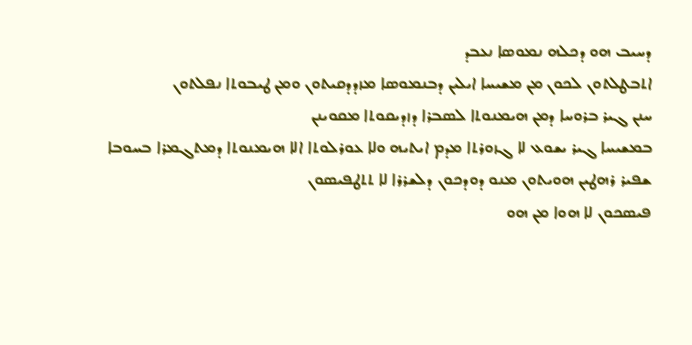ܕܚܝܒ ܗܘ ܕܟܠܗ ܢܡܘܤܐ ܢܥܒܕ
ܐܬܒܛܠܬܘܢ ܠܟܘܢ ܡܢ ܡܫܝܚܐ ܐܝܠܝܢ ܕܒܢܡܘܤܐ ܡܙܕܕܩܝܬܘܢ ܘܡܢ ܛܝܒܘܬܐ ܢܦܠܬܘܢ
ܚܢܢ ܓܝܪ ܒܪܘܚܐ ܕܡܢ ܗܝܡܢܘܬܐ ܠܤܒܪܐ ܕܙܕܝܩܘܬܐ ܡܩܘܝܢܢ
ܒܡܫܝܚܐ ܓܝܪ ܝܫܘܥ ܠܐ ܓܙܘܪܬܐ ܡܕܡ ܐܝܬܝܗ ܘܠܐ ܥܘܪܠܘܬܐ ܐܠܐ ܗܝܡܢܘܬܐ ܕܡܬܓܡܪܐ ܒܚܘܒܐ
ܫܦܝܪ ܪܗܛܝܢ ܗܘܝܬܘܢ ܡܢܘ ܕܘܕܟܘܢ ܕܠܫܪܪܐ ܠܐ ܬܬܛܦܝܤܘܢ
ܦܝܤܟܘܢ ܠܐ ܗܘܐ ܡܢ ܗܘ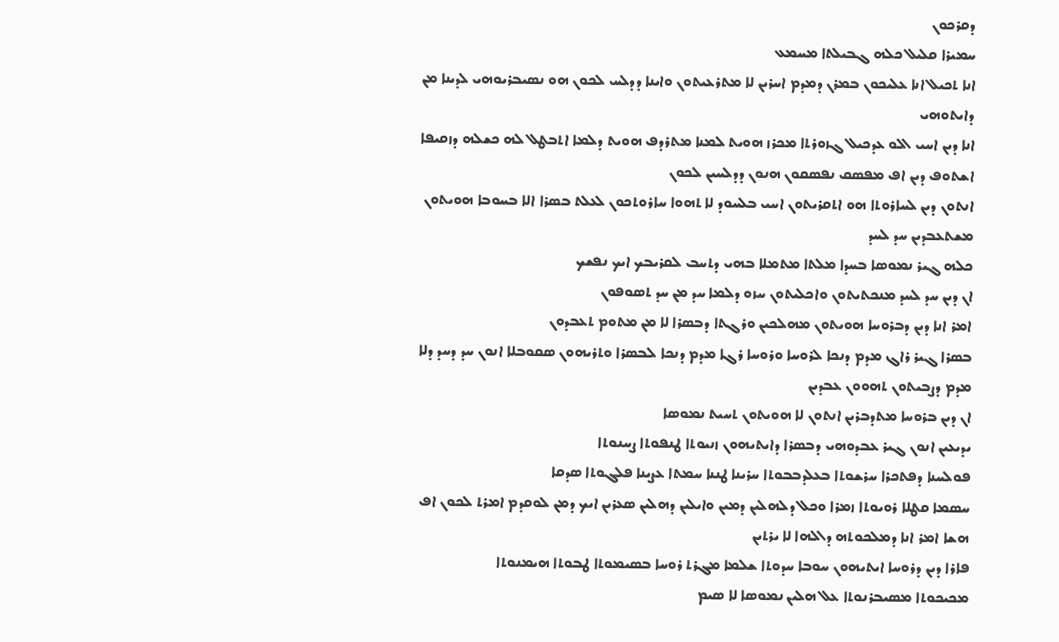ܕܩܪܟܘܢ
ܚܡܝܪܐ ܩܠܝܠ ܟܠܗ ܓܒܝܠܬܐ ܡܚܡܥ
ܐܢܐ ܬܟܝܠ ܐܢܐ ܥܠܝܟܘܢ ܒܡܪܢ ܕܡܕܡ ܐܚܪܝܢ ܠܐ ܡܬܪܥܝܬܘܢ ܘܐܝܢܐ ܕܕܠܚ ܠܟܘܢ ܗܘ ܢܤܝܒܪܝܘܗܝ ܠܕܝܢܐ ܡܢ ܕܐܝܬܘܗܝ
ܐܢܐ ܕܝܢ ܐܚܝ ܐܠܘ ܥܕܟܝܠ ܓܙܘܪܬܐ ܡܟܪܙ ܗܘܝܬ ܠܡܢܐ ܡܬܪܕܦ ܗܘܝܬ ܕܠܡܐ ܐܬܒܛܠ ܠܗ ܟܫܠܗ ܕܙܩܝܦܐ
ܐܫܬܘܦ ܕܝܢ ܐܦ ܡܦܤܩ ܢܦܤܩܘܢ ܗܢܘܢ ܕܕܠܚܝܢ ܠܟܘܢ
ܐܢܬܘܢ ܕܝܢ ܠܚܐܪܘܬܐ ܗܘ ܐܬܩܪܝܬܘܢ ܐܚܝ ܒܠܚܘܕ ܠܐ ܬܗܘܐ ܚܐܪܘܬܟܘܢ ܠܥܠܬ ܒܤܪܐ ܐܠܐ ܒܚܘܒܐ ܗܘܝܬܘܢ ܡܫܬܥܒܕܝܢ ܚܕ ܠܚܕ
ܟܠܗ ܓܝܪ ܢܡܘܤܐ ܒܚܕܐ ܡܠܬܐ ܡܬܡܠܐ ܒܗܝ ܕܬܚܒ ܠܩܪܝܒܟ ܐܝܟ ܢܦܫܟ
ܐܢ ܕܝܢ ܚܕ ܠܚܕ ܡܢܟܬܝܬܘܢ ܘܐܟܠܝܬܘܢ ܚܙܘ ܕܠܡܐ ܚܕ ܡܢ ܚܕ ܬܤܘܦܘܢ
ܐܡܪ ܐܢܐ ܕܝܢ ܕܒܪܘܚܐ ܗܘܝܬܘܢ ܡܗܠܟܝܢ ܘܪܓܬܐ ܕܒܤܪܐ ܠܐ ܡܢ ܡܬܘܡ ܬܥܒܕܘܢ
ܒܤܪܐ ܓܝܪ ܪܐܓ ܡܕܡ ܕܢܟܐ ܠܪܘܚܐ ܘܪܘܚܐ ܪܓܐ ܡܕܡ ܕܢܟܐ ܠܒܤܪܐ ܘܬܪܝܗܘܢ ܤܩܘܒܠܐ ܐܢܘܢ ܚܕ ܕܚܕ ܕܠܐ ܡܕܡ ܕܨܒܝܬܘܢ ܬܗܘܘܢ ܥܒܕܝܢ
ܐܢ ܕܝܢ ܒܪܘܚܐ ܡܬܕܒܪܝܢ ܐܢܬܘܢ ܠܐ ܗܘܝܬܘܢ ܬܚܝܬ ܢܡܘܤܐ
ܝܕܝܥܝܢ ܐܢܘܢ ܓܝܪ ܥܒܕܘܗܝ ܕܒܤܪܐ ܕܐܝܬܝܗܘܢ ܙܢܝܘܬܐ ܛܢܦܘܬܐ ܨܚܢܘܬܐ
ܦܘܠܚܢܐ ܕܦܬܟܪܐ ܚܪܫܘܬܐ ܒܥܠܕܒܒܘܬܐ ܚܪܝܢܐ ܛܢܢܐ ܚܡܬܐ ܥܨܝܢܐ ܦܠܓܘܬܐ ܤܕܩܐ
ܚܤܡܐ ܩܛܠܐ ܪܘܝܘܬܐ ܙܡܪܐ ܘܟܠ ܕܠܗܠܝܢ ܕܡܝܢ ܘܐܝܠܝܢ ܕܗܠܝܢ ܤܥܪܝܢ ܐܝܟ ܕܡܢ ܠܘܩܕܡ ܐܡܪܬ ܠܟܘܢ ܐܦ ܗܫܐ ܐܡܪ ܐܢܐ ܕܡܠܟܘܬܗ ܕܐܠܗܐ ܠܐ ܝܪܬܝܢ
ܦܐܪܐ ܕܝܢ ܕܪܘܚܐ ܐܝܬܝܗܘܢ ܚܘܒܐ ܚܕܘܬܐ ܫܠܡܐ ܡܓܪܬ ܪܘܚܐ ܒܤܝܡܘܬܐ ܛܒܘܬܐ ܗܝܡܢܘܬܐ
ܡܟܝܟܘܬܐ ܡܤܝܒܪܢܘܬܐ ܥܠ ܗܠܝܢ ܢܡܘܤܐ ܠܐ ܤܝܡ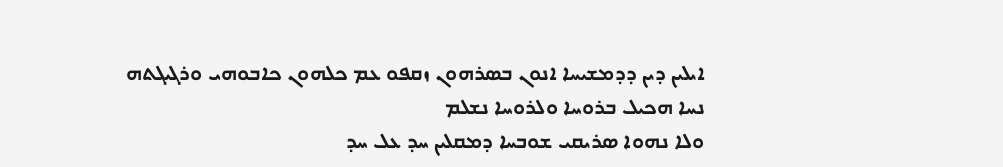ܐܝܠܝܢ ܕܝܢ ܕܕܡܫܝܚܐ ܐܢܘܢ ܒܤܪܗܘܢ ܙܩܦܘ ܥܡ ܟܠܗܘܢ ܟܐܒܘܗܝ ܘܪܓܝܓܬܗ
ܢܚܐ ܗܟܝܠ ܒܪܘܚܐ ܘܠܪܘܚܐ ܢܫܠܡ
ܘܠܐ ܢܗܘܐ ܤܪܝܩܝ ܫܘܒܚܐ ܕܡܩܠܝܢ ܚܕ ܥܠ ܚܕ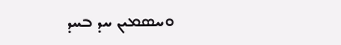ܘܚܤܡܝܢ ܚܕ ܒܚܕ